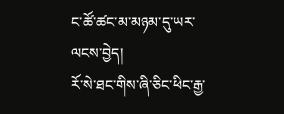ང་ཚོ་ཚང་མ་མཉམ་དུ་ཡར་ལངས་བྱེད།
རོ་སེ་ཐང་གིས་ཞི་ཅིང་ཕིང་རྒྱ་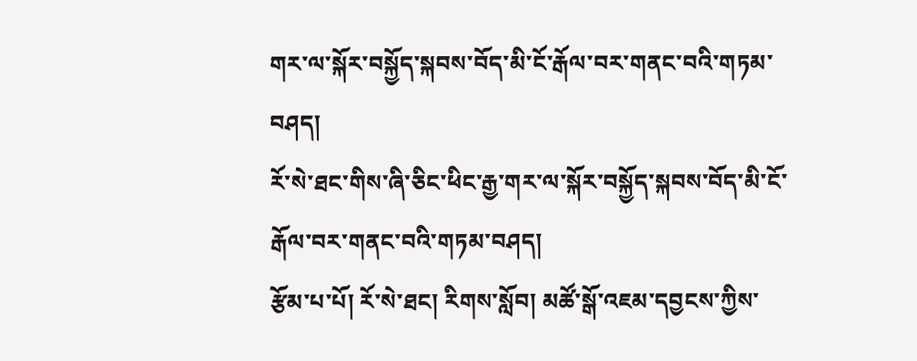གར་ལ་སྐོར་བསྐྱོད་སྐབས་བོད་མི་ངོ་རྒོལ་བར་གནང་བའི་གཏམ་བཤད།
རོ་སེ་ཐང་གིས་ཞི་ཅིང་ཕིང་རྒྱ་གར་ལ་སྐོར་བསྐྱོད་སྐབས་བོད་མི་ངོ་རྒོལ་བར་གནང་བའི་གཏམ་བཤད།
རྩོམ་པ་པོ། རོ་སེ་ཐང། རིགས་སློབ། མཚོ་སྒོ་འཇམ་དབྱངས་ཀྱིས་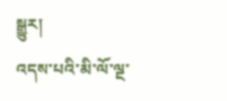སྒྱུར།
འདས་པའི་མི་ལོ་ལྔ་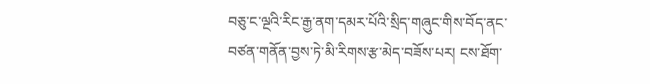བཅུ་ང་ལྔའི་རིང་རྒྱ་ནག་དམར་པོའི་སྲིད་གཞུང་གིས་བོད་ནང་བཙན་གནོན་བྱས་ཏེ་མི་རིགས་རྩ་མེད་བཟོས་པར། ངས་ཐོག་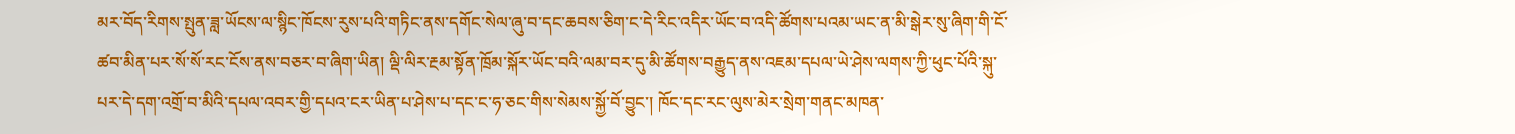མར་བོད་རིགས་སྤུན་ཟླ་ཡོངས་ལ་སྙིང་ཁོངས་རུས་པའི་གཏིང་ནས་དགོང་སེལ་ཞུ་བ་དང་ཆབས་ཅིག་ང་དེ་རིང་འདིར་ཡོང་བ་འདི་ཚོགས་པའམ་ཡང་ན་མི་སྒེར་སུ་ཞིག་གི་ངོ་ཚབ་མིན་པར་སོ་སོ་རང་ངོས་ནས་བཅར་བ་ཞིག་ཡིན། ལྡི་ལིར་རྔམ་སྟོན་ཁྲོམ་སྐོར་ཡོང་བའི་ལམ་བར་དུ་མི་ཚོགས་བརྒྱུད་ནས་འཇམ་དཔལ་ཡེ་ཤེས་ལགས་ཀྱི་ཕུང་པོའི་སྐུ་པར་དེ་དག་འགྲོ་བ་མིའི་དཔལ་འབར་གྱི་དཔའ་ངར་ཡིན་པ་ཤེས་པ་དང་ང་ཧ་ཅང་གིས་སེམས་སྐྱོ་བོ་བྱུང་། ཁོང་དང་རང་ལུས་མེར་སྲེག་གནང་མཁན་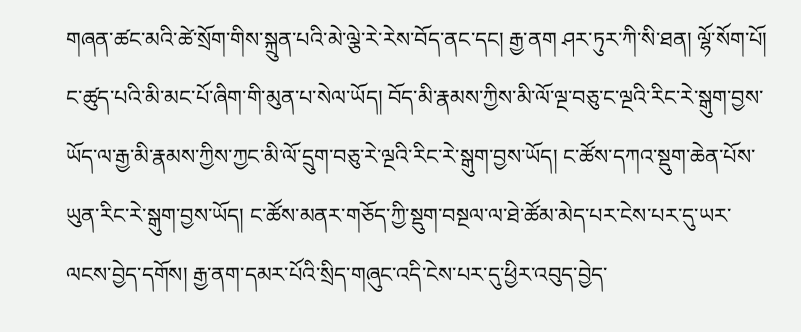གཞན་ཚང་མའི་ཚེ་སྲོག་གིས་སྐྲུན་པའི་མེ་ལྕེ་རེ་རེས་བོད་ནང་དང། རྒྱ་ནག ཤར་ཏུར་ཀི་སི་ཐན། ལྷོ་སོག་པོ། ང་ཚུད་པའི་མི་མང་པོ་ཞིག་གི་མུན་པ་སེལ་ཡོད། བོད་མི་རྣམས་ཀྱིས་མི་ལོ་ལྔ་བཅུ་ང་ལྔའི་རིང་རེ་སྒུག་བྱས་ཡོད་ལ་རྒྱ་མི་རྣམས་ཀྱིས་ཀྱང་མི་ལོ་དྲུག་བཅུ་རེ་ལྔའི་རིང་རེ་སྒུག་བྱས་ཡོད། ང་ཚོས་དཀའ་སྡུག་ཆེན་པོས་ཡུན་རིང་རེ་སྒུག་བྱས་ཡོད། ང་ཚོས་མནར་གཅོད་ཀྱི་སྡུག་བསྔལ་ལ་ཐེ་ཚོམ་མེད་པར་ངེས་པར་དུ་ཡར་ལངས་བྱེད་དགོས། རྒྱ་ནག་དམར་པོའི་སྲིད་གཞུང་འདི་ངེས་པར་དུ་ཕྱིར་འབུད་བྱེད་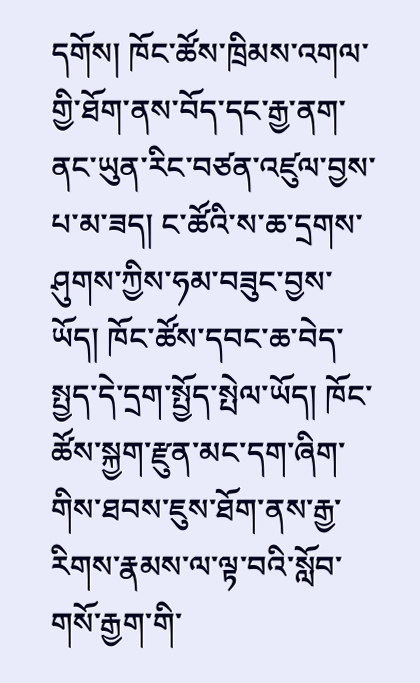དགོས། ཁོང་ཚོས་ཁྲིམས་འགལ་གྱི་ཐོག་ནས་བོད་དང་རྒྱ་ནག་ནང་ཡུན་རིང་བཙན་འཛུལ་བྱས་པ་མ་ཟད། ང་ཚོའི་ས་ཆ་དྲགས་ཤུགས་ཀྱིས་ཧམ་བཟུང་བྱས་ཡོད། ཁོང་ཚོས་དབང་ཆ་བེད་སྤྱད་དེ་དྲག་སྤྱོད་སྤེལ་ཡོད། ཁོང་ཚོས་སྐྱག་རྫུན་མང་དག་ཞིག་གིས་ཐབས་ཇུས་ཐོག་ནས་རྒྱ་རིགས་རྣམས་ལ་ལྟ་བའི་སློབ་གསོ་རྒྱག་གི་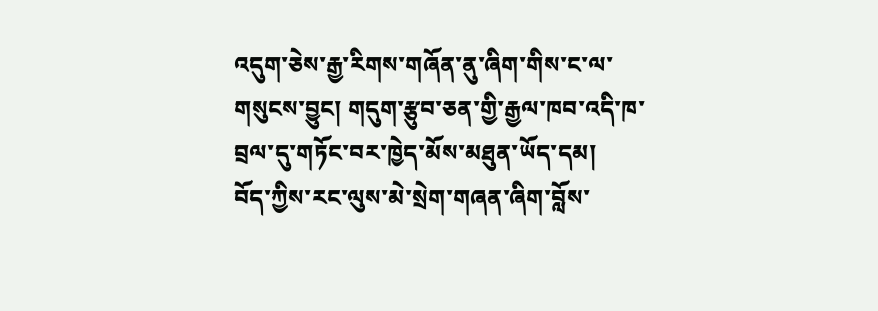འདུག་ཅེས་རྒྱ་རིགས་གཞོན་ནུ་ཞིག་གིས་ང་ལ་གསུངས་བྱུང། གདུག་རྩུབ་ཅན་གྱི་རྒྱལ་ཁབ་འདི་ཁ་བྲལ་དུ་གཏོང་བར་ཁྱེད་མོས་མཐུན་ཡོད་དམ།
བོད་ཀྱིས་རང་ལུས་མེ་སྲེག་གཞན་ཞིག་བློས་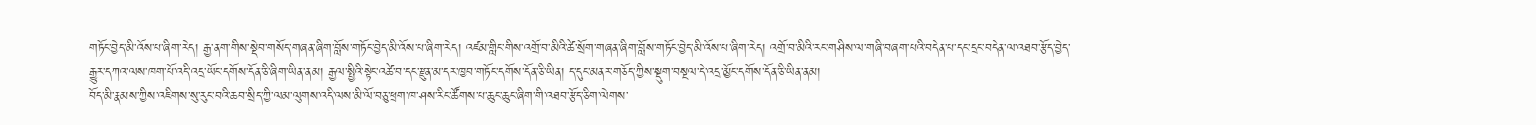གཏོང་བྱེད་མི་འོས་པ་ཞིག་རེད། རྒྱ་ནག་གིས་སྡེབ་གསོད་གཞན་ཞིག་བློས་གཏོང་བྱེད་མི་འོས་པ་ཞིག་རེད། འཛམ་གླིང་གིས་འགྲོ་བ་མིའི་ཚེ་སྲོག་གཞན་ཞིག་བློས་གཏོང་བྱེད་མི་འོས་པ་ཞིག་རེད། འགྲོ་བ་མིའི་རང་གཤིས་ལ་གཞི་བཞག་པའི་བདེན་པ་དང་དྲང་བདེན་ལ་འཐབ་རྩོད་བྱེད་རྒྱུར་དཀའ་ལས་ཁག་པོ་འདི་འདྲ་ཡོང་དགོས་དོན་ཅི་ཞིག་ཡིན་ནམ། རྒྱལ་སྤྱིའི་སྟེང་འཚེ་བ་དང་རྫུན་མ་དར་ཁྱབ་གཏོང་དགོས་དོན་ཅི་ཡིན། ད་དུང་མནར་གཅོད་ཀྱིས་སྡུག་བསྔལ་དེ་འདྲ་མྱོང་དགོས་དོན་ཅི་ཡིན་ནམ།
བོད་མི་རྣམས་ཀྱིས་འཇིགས་སུ་རུང་བའི་ཆབ་སྲིད་ཀྱི་ལམ་ལུགས་འདི་ལས་མི་ལོ་བཅུ་ཕྲག་ཁ་ཤས་རིང་ཚོགས་པ་ཆུང་ཆུང་ཞིག་གི་འཐབ་རྩོད་ཅིག་ལེགས་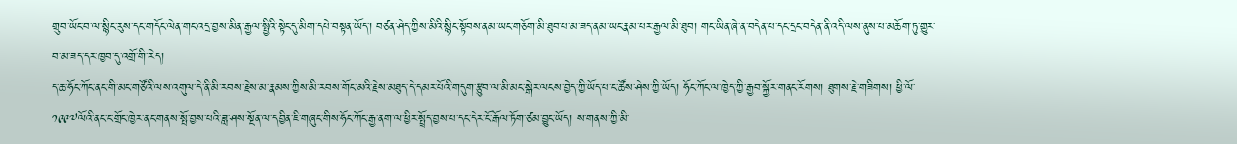གྲུབ་ཡོང་བ་ལ་སྙིང་རུས་དང་གདོང་ལེན་གང་འདྲ་བྱས་མིན་རྒྱལ་སྤྱིའི་སྟེང་དུ་མིག་དཔེ་བསྟན་ཡོད་། བཙན་ཤེད་ཀྱིས་མིའི་སྙིང་སྟོབས་ནམ་ཡང་གཅོག་མི་ཐུབ་པ་མ་ཟད་ནམ་ཡང་རྣམ་པར་རྒྱལ་མི་ཐུབ། གང་ཡིན་ཞེ་ན་བདེན་པ་དང་དྲང་བདེན་ནི་འདི་ལས་ནུས་པ་མཆོག་ཏུ་གྱུར་བ་མ་ཟད་དར་ཁྱབ་དུ་འགྲོ་གི་རེད།
ད་ཆ་ཧོང་ཀོང་ནང་གི་མང་གཙོའི་ལས་འགུལ་དེ་ནི་མི་རབས་རྗེས་མ་རྣམས་ཀྱིས་མི་རབས་གོང་མའི་རྗེས་མཐུད་དེ་དམར་པོའི་གདུག་རྩུབ་ལ་མི་མང་སྒེར་ལངས་བྱེད་ཀྱི་ཡོད་པ་ང་ཚོས་ཤེས་ཀྱི་ཡོད། ཧོང་ཀོང་ལ་ཁྱེད་ཀྱི་རྒྱབ་སྐྱོར་གནང་རོགས། ཐུགས་རྗེ་གཟིགས། ཕྱི་ལོ་༡༩༩༧ལོའི་ནང་ང་གྲོང་ཁྱེར་ནང་གནས་སྤོ་བྱས་པའི་ཟླ་ཤས་སྔོན་ལ་དབྱིན་ཇི་གཞུང་གིས་ཧོང་ཀོང་རྒྱ་ནག་ལ་ཕྱིར་སྤྲོད་བྱས་པ་དང་དེར་ངོ་རྒོལ་ཏོག་ཙམ་བྱུང་ཡོད། ས་གནས་ཀྱི་མི་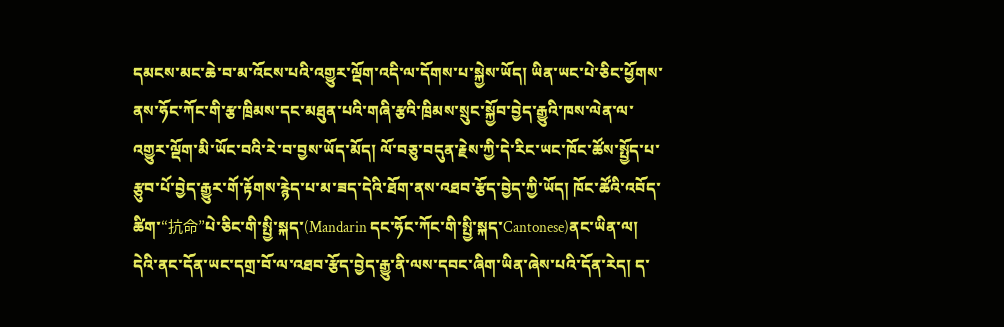དམངས་མང་ཆེ་བ་མ་འོངས་པའི་འགྱུར་ལྡོག་འདི་ལ་དོགས་པ་སྐྱེས་ཡོད། ཡིན་ཡང་པེ་ཅིང་ཕྱོགས་ནས་ཧོང་ཀོང་གི་རྩ་ཁྲིམས་དང་མཐུན་པའི་གཞི་རྩའི་ཁྲིམས་སྲུང་སྐྱོབ་བྱེད་རྒྱུའི་ཁས་ལེན་ལ་འགྱུར་ལྡོག་མི་ཡོང་བའི་རེ་བ་བྱས་ཡོད་མོད། ལོ་བཅུ་བདུན་རྗེས་ཀྱི་དེ་རིང་ཡང་ཁོང་ཚོས་སྤྱོད་པ་རྩུབ་པོ་བྱེད་རྒྱུར་གོ་རྟོགས་རྙེད་པ་མ་ཟད་དེའི་ཐོག་ནས་འཐབ་རྩོད་བྱེད་ཀྱི་ཡོད། ཁོང་ཚོའི་འབོད་ཚིག་“抗命”པེ་ཅིང་གི་སྤྱི་སྐད་(Mandarin དང་ཧོང་ཀོང་གི་སྤྱི་སྐད་Cantonese)ནང་ཡིན་ལ། དེའི་ནང་དོན་ཡང་དགྲ་བོ་ལ་འཐབ་རྩོད་བྱེད་རྒྱུ་ནི་ལས་དབང་ཞིག་ཡིན་ཞེས་པའི་དོན་རེད། ད་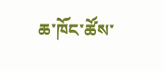ཆ་ཁོང་ཚོས་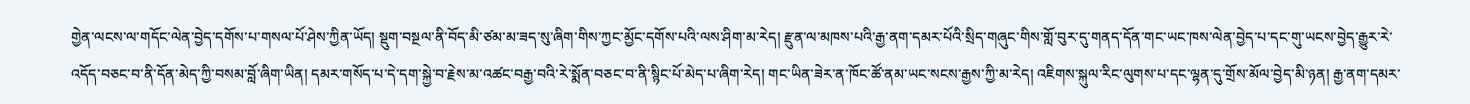གྱེན་ལངས་ལ་གདོང་ལེན་བྱེད་དགོས་པ་གསལ་པོ་ཤེས་ཀྱིན་ཡོད། སྡུག་བསྔལ་ནི་བོད་མི་ཙམ་མ་ཟད་སུ་ཞིག་གིས་ཀྱང་མྱོང་དགོས་པའི་ལས་ཤིག་མ་རེད། རྫུན་ལ་མཁས་པའི་རྒྱ་ནག་དམར་པོའི་སྲིད་གཞུང་གིས་གློ་བུར་དུ་གནད་དོན་གང་ཡང་ཁས་ལེན་བྱེད་པ་དང་གུ་ཡངས་བྱེད་རྒྱུར་རེ་འདོད་བཅང་བ་ནི་དོན་མེད་ཀྱི་བསམ་བློ་ཞིག་ཡིན། དམར་གསོད་པ་དེ་དག་སྐྱེ་བ་རྗེས་མ་འཚང་བརྒྱ་བའི་རེ་སྨོན་བཅང་བ་ནི་སྙིང་པོ་མེད་པ་ཞིག་རེད། གང་ཡིན་ཟེར་ན་ཁོང་ཚོ་ནམ་ཡང་སངས་རྒྱས་ཀྱི་མ་རེད། འཇིགས་སྐུལ་རིང་ལུགས་པ་དང་ལྷན་དུ་གྲོས་མོལ་བྱེད་མི་ཉན། རྒྱ་ནག་དམར་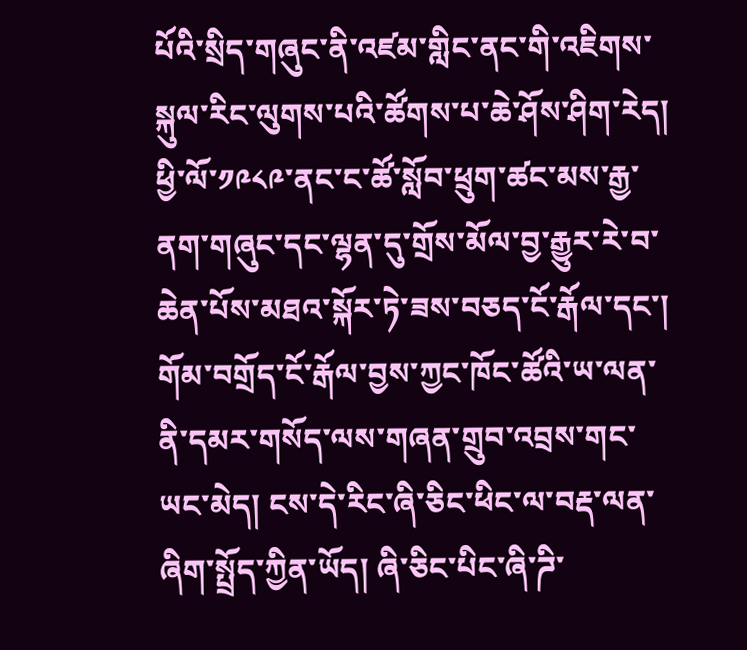པོའི་སྲིད་གཞུང་ནི་འཛམ་གླིང་ནང་གི་འཇིགས་སྐུལ་རིང་ལུགས་པའི་ཚོགས་པ་ཆེ་ཤོས་ཤིག་རེད། ཕྱི་ལོ་༡༩༨༩་ནང་ང་ཚོ་སློབ་ཕྲུག་ཚང་མས་རྒྱ་ནག་གཞུང་དང་ལྷན་དུ་གྲོས་མོལ་བྱ་རྒྱུར་རེ་བ་ཆེན་པོས་མཐའ་སྐོར་ཏེ་ཟས་བཅད་ངོ་རྒོལ་དང་། གོམ་བགྲོད་ངོ་རྒོལ་བྱས་ཀྱང་ཁོང་ཚོའི་ཡ་ལན་ནི་དམར་གསོད་ལས་གཞན་གྲུབ་འབྲས་གང་ཡང་མེད། ངས་དེ་རིང་ཞི་ཅིང་ཕིང་ལ་བརྡ་ལན་ཞིག་སྤྲོད་ཀྱིན་ཡོད། ཞི་ཅིང་པིང་ཞི་ཌི་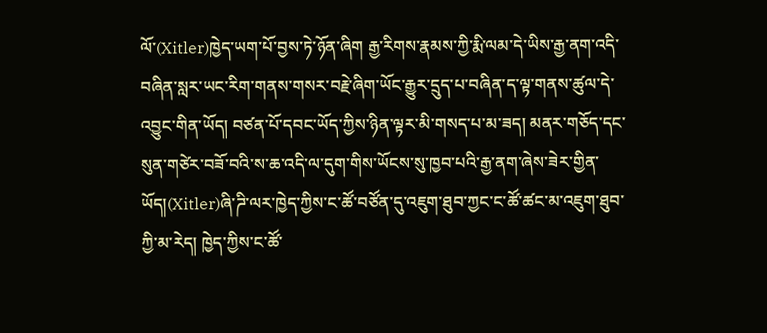ལོ་(Xitler)ཁྱེད་ཡག་པོ་བྱས་ཏེ་ཉོན་ཞིག རྒྱ་རིགས་རྣམས་ཀྱི་རྨི་ལམ་དེ་ཡིས་རྒྱ་ནག་འདི་བཞིན་སླར་ཡང་རིག་གནས་གསར་བརྗེ་ཞིག་ཡོང་རྒྱུར་དྲུད་པ་བཞིན་ད་ལྟ་གནས་ཚུལ་དེ་འབྱུང་གིན་ཡོད། བཙན་པོ་དབང་ཡོད་ཀྱིས་ཉིན་ལྟར་མི་གསད་པ་མ་ཟད། མནར་གཅོད་དང་སུན་གཙེར་བཟོ་བའི་ས་ཆ་འདི་ལ་དུག་གིས་ཡོངས་སུ་ཁྱབ་པའི་རྒྱ་ནག་ཞེས་ཟེར་གྱིན་ཡོད།(Xitler)ཞི་ཌི་ལར་ཁྱེད་ཀྱིས་ང་ཚོ་བཙོན་དུ་འཇུག་ཐུབ་ཀྱང་ང་ཚོ་ཚང་མ་འཇུག་ཐུབ་ཀྱི་མ་རེད། ཁྱེད་ཀྱིས་ང་ཚོ་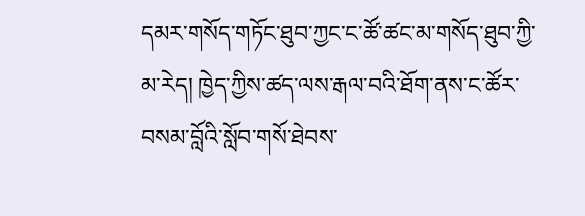དམར་གསོད་གཏོང་ཐུབ་ཀྱང་ང་ཚོ་ཚང་མ་གསོད་ཐུབ་ཀྱི་མ་རེད། ཁྱེད་ཀྱིས་ཚད་ལས་རྒལ་བའི་ཐོག་ནས་ང་ཚོར་བསམ་བློའི་སློབ་གསོ་ཐེབས་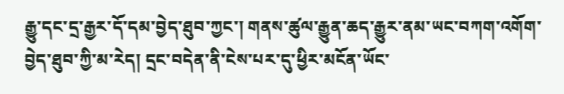རྒྱུ་དང་དྲ་རྒྱར་དོ་དམ་བྱེད་ཐུབ་ཀྱང་། གནས་ཚུལ་རྒྱུན་ཆད་རྒྱུར་ནམ་ཡང་བཀག་འགོག་བྱེད་ཐུབ་ཀྱི་མ་རེད། དྲང་བདེན་ནི་ངེས་པར་དུ་ཕྱིར་མངོན་ཡོང་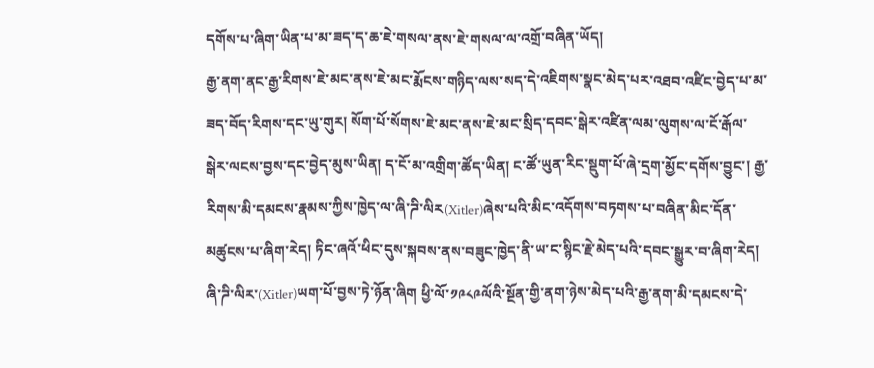དགོས་པ་ཞིག་ཡིན་པ་མ་ཟད་ད་ཆ་ཇེ་གསལ་ནས་ཇེ་གསལ་ལ་འགྲོ་བཞིན་ཡོད།
རྒྱ་ནག་ནང་རྒྱ་རིགས་ཇེ་མང་ནས་ཇེ་མང་རྨོངས་གཉིད་ལས་སད་དེ་འཇིགས་སྣང་མེད་པར་འཐབ་འཛིང་བྱེད་པ་མ་ཟད་བོད་རིགས་དང་ཡུ་གུར། སོག་པོ་སོགས་ཇེ་མང་ནས་ཇེ་མང་སྲིད་དབང་སྒེར་འཛིན་ལམ་ལུགས་ལ་ངོ་རྒོལ་སྒེར་ལངས་བྱས་དང་བྱེད་མུས་ཡིན། ད་ངོ་མ་འགྲིག་ཚོད་ཡིན། ང་ཚོ་ཡུན་རིང་སྡུག་པོ་ཞེ་དྲག་མྱོང་དགོས་བྱུང་། རྒྱ་རིགས་མི་དམངས་རྣམས་ཀྱིས་ཁྱེད་ལ་ཞི་ཌི་ལིར(Xitler)ཞེས་པའི་མིང་འདོགས་བཏགས་པ་བཞིན་མིང་དོན་མཚུངས་པ་ཞིག་རེད། ཏིང་ཞའོ་ཕིང་དུས་སྐབས་ནས་བཟུང་ཁྱེད་ནི་ཡ་ང་སྙིང་རྗེ་མེད་པའི་དབང་སྒྱུར་བ་ཞིག་རེད། ཞི་ཌི་ལིར་(Xitler)ཡག་པོ་བྱས་ཏེ་ཉོན་ཞིག ཕྱི་ལོ་༡༩༨༩ལོའི་སྔོན་གྱི་ནག་ཉེས་མེད་པའི་རྒྱ་ནག་མི་དམངས་དེ་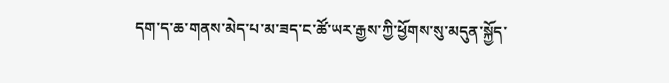དག་ད་ཆ་གནས་མེད་པ་མ་ཟད་ང་ཚོ་ཡར་རྒྱས་ཀྱི་ཕྱོགས་སུ་མདུན་སྐྱོད་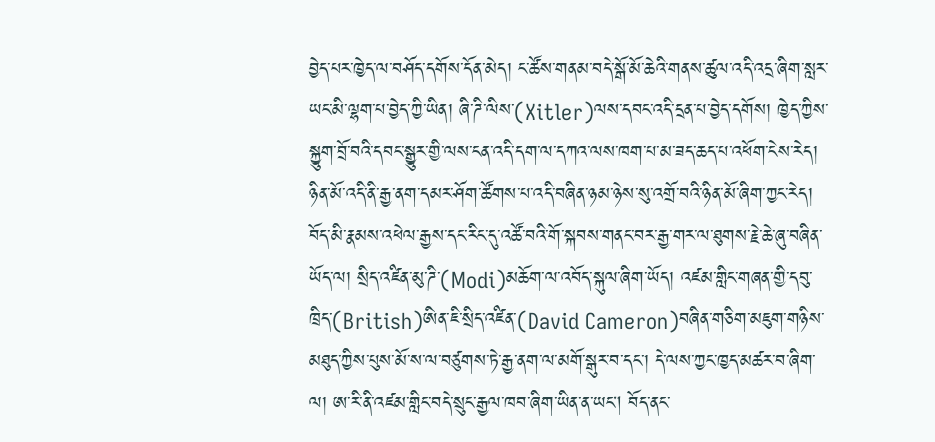བྱེད་པར་ཁྱེད་ལ་བཤོད་དགོས་དོན་མེད། ང་ཚོས་གནམ་བདེ་སྒོ་མོ་ཆེའི་གནས་ཚུལ་འདི་འདྲ་ཞིག་སླར་ཡང་མི་ལྷག་པ་བྱེད་ཀྱི་ཡིན། ཞི་ཌི་ལིས་(Xitler)ལས་དབང་འདི་དྲན་པ་བྱེད་དགོས། ཁྱེད་ཀྱིས་སྐྱུག་བྲོ་བའི་དབང་སྒྱུར་གྱི་ལས་ངན་འདི་དག་ལ་དཀའ་ལས་ཁག་པ་མ་ཟད་ཆད་པ་འཕོག་ངེས་རེད། ཉིན་མོ་འདི་ནི་རྒྱ་ནག་དམར་ཤོག་ཚོགས་པ་འདི་བཞིན་ཉམ་ཉེས་སུ་འགྲོ་བའི་ཉིན་མོ་ཞིག་ཀྱང་རེད།
བོད་མི་རྣམས་འཕེལ་རྒྱས་དང་རིང་དུ་འཚོ་བའི་གོ་སྐབས་གནང་བར་རྒྱ་གར་ལ་ཐུགས་རྗེ་ཆེ་ཞུ་བཞིན་ཡོད་ལ། སྲིད་འཛིན་མུ་ཌི་(Modi)མཆོག་ལ་འབོད་སྐུལ་ཞིག་ཡོད། འཛམ་གླིང་གཞན་གྱི་དབུ་ཁྲིད་(British)ཨིན་ཇི་སྲིད་འཛིན་(David Cameron)བཞིན་གཅིག་མཇུག་གཉིས་མཐུད་ཀྱིས་པུས་མོ་ས་ལ་བཙུགས་ཏེ་རྒྱ་ནག་ལ་མགོ་སྒུར་བ་དང་། དེ་ལས་ཀྱང་ཁྱད་མཚར་བ་ཞིག་ལ། ཨ་རི་ནི་འཛམ་གླིང་བདེ་སྲུང་རྒྱལ་ཁབ་ཞིག་ཡིན་ན་ཡང། བོད་ནང་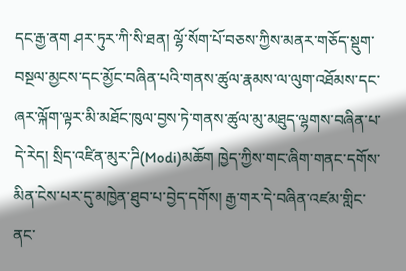དང་རྒྱ་ནག ཤར་ཏུར་ཀི་སི་ཐན། ལྷོ་སོག་པོ་བཅས་ཀྱིས་མནར་གཅོད་སྡུག་བསྔལ་མྱངས་དང་མྱོང་བཞིན་པའི་གནས་ཚུལ་རྣམས་ལ་ལུག་འཐོམས་དང་ཞར་ལྐོག་ལྟར་མི་མཐོང་ཁུལ་བྱས་ཏེ་གནས་ཚུལ་མུ་མཐུད་ལྷགས་བཞིན་པ་དེ་རེད། སྲིད་འཛིན་མུར་ཌི(Modi)མཆོག ཁྱེད་ཀྱིས་གང་ཞིག་གནང་དགོས་མིན་ངེས་པར་དུ་མཁྱེན་ཐུབ་པ་བྱེད་དགོས། རྒྱ་གར་དེ་བཞིན་འཛམ་གླིང་ནང་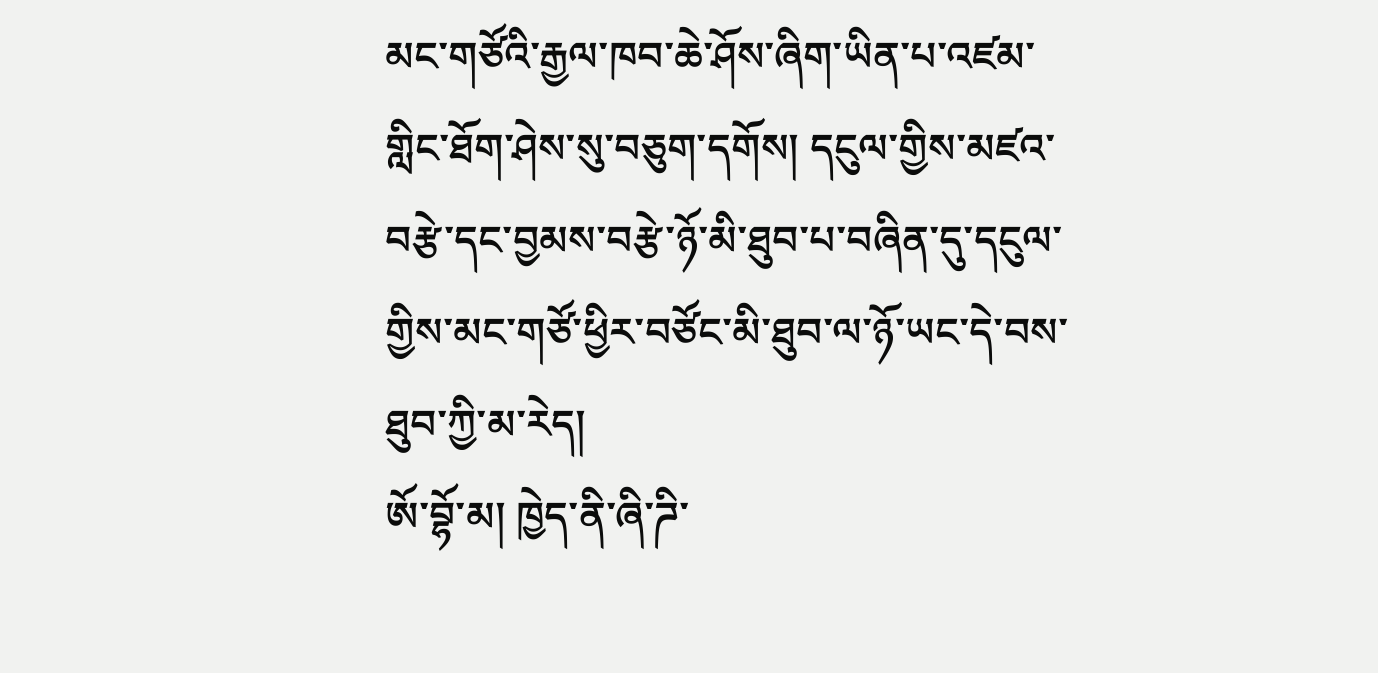མང་གཙོའི་རྒྱལ་ཁབ་ཆེ་ཤོས་ཞིག་ཡིན་པ་འཛམ་གླིང་ཐོག་ཤེས་སུ་བཅུག་དགོས། དངུལ་གྱིས་མཛའ་བརྩེ་དང་བྱམས་བརྩེ་ཉོ་མི་ཐུབ་པ་བཞིན་དུ་དངུལ་གྱིས་མང་གཙོ་ཕྱིར་བཙོང་མི་ཐུབ་ལ་ཉོ་ཡང་དེ་བས་ཐུབ་ཀྱི་མ་རེད།
ཨོ་བྷོ་མ། ཁྱེད་ནི་ཞི་ཌི་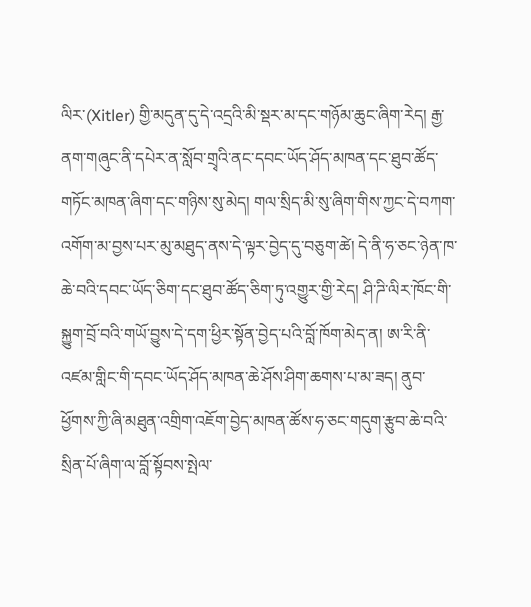ལིར་(Xitler) གྱི་མདུན་དུ་དེ་འདྲའི་མི་སྡར་མ་དང་གཉོམ་ཆུང་ཞིག་རེད། རྒྱ་ནག་གཞུང་ནི་དཔེར་ན་སློབ་གྲྭའི་ནང་དབང་ཡོད་ཤོད་མཁན་དང་ཐུབ་ཚོད་གཏོང་མཁན་ཞིག་དང་གཉིས་སུ་མེད། གལ་སྲིད་མི་སུ་ཞིག་གིས་ཀྱང་དེ་བཀག་འགོག་མ་བྱས་པར་མུ་མཐུད་ནས་དེ་ལྟར་བྱེད་དུ་བཅུག་ཚེ། དེ་ནི་ཧ་ཅང་ཉེན་ཁ་ཆེ་བའི་དབང་ཡོད་ཅིག་དང་ཐུབ་ཚོད་ཅིག་ཏུ་འགྱུར་གྱི་རེད། ཤི་ཌི་ལིར་ཁོང་གི་སྐྱུག་བྲོ་བའི་གཡོ་བྱུས་དེ་དག་ཕྱིར་སྟོན་བྱེད་པའི་བློ་ཁོག་མེད་ན། ཨ་རི་ནི་འཛམ་གླིང་གི་དབང་ཡོད་ཤོད་མཁན་ཆེ་ཤོས་ཤིག་ཆགས་པ་མ་ཟད། ནུབ་ཕྱོགས་ཀྱི་ཞི་མཐུན་འགྲིག་འཇོག་བྱེད་མཁན་ཚོས་ཧ་ཅང་གདུག་རྩུབ་ཆེ་བའི་སྲིན་པོ་ཞིག་ལ་བློ་སྟོབས་སྤེལ་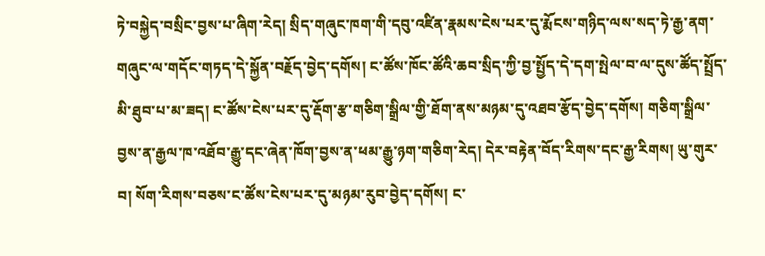ཏེ་བསྐྱེད་བསྲིང་བྱས་པ་ཞིག་རེད། སྲིད་གཞུང་ཁག་གི་དབུ་འཛིན་རྣམས་ངེས་པར་དུ་རྨོངས་གཉིད་ལས་སད་ཏེ་རྒྱ་ནག་གཞུང་ལ་གདོང་གཏད་དེ་སྐྱོན་བརྗོད་བྱེད་དགོས། ང་ཚོས་ཁོང་ཚོའི་ཆབ་སྲིད་ཀྱི་བྱ་སྤྱོད་དེ་དག་སྤེལ་བ་ལ་དུས་ཚོད་སྤྲོད་མི་ཐུབ་པ་མ་ཟད། ང་ཚོས་ངེས་པར་དུ་རྡོག་རྩ་གཅིག་སྒྲིལ་གྱི་ཐོག་ནས་མཉམ་དུ་འཐབ་རྩོད་བྱེད་དགོས། གཅིག་སྒྲིལ་བྱས་ན་རྒྱལ་ཁ་འཐོབ་རྒྱུ་དང་ཞེན་ཁོག་བྱས་ན་ཕམ་རྒྱུ་ཉག་གཅིག་རེད། དེར་བརྟེན་བོད་རིགས་དང་རྒྱ་རིགས། ཡུ་གུར་བ། སོག་རིགས་བཅས་ང་ཚོས་ངེས་པར་དུ་མཉམ་རུབ་བྱེད་དགོས། ང་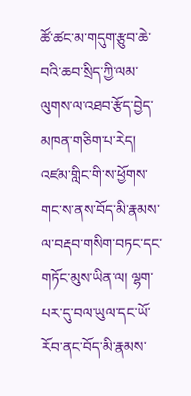ཚོ་ཚང་མ་གདུག་རྩུབ་ཆེ་བའི་ཆབ་སྲིད་ཀྱི་ལམ་ལུགས་ལ་འཐབ་རྩོད་བྱེད་མཁན་གཅིག་པ་རེད།
འཛམ་གླིང་གི་ས་ཕྱོགས་གང་ས་ནས་བོད་མི་རྣམས་ལ་བརྡབ་གསིག་བཏང་དང་གཏོང་མུས་ཡིན་ལ། ལྷག་པར་དུ་བལ་ཡུལ་དང་ཡོ་རོབ་ནང་བོད་མི་རྣམས་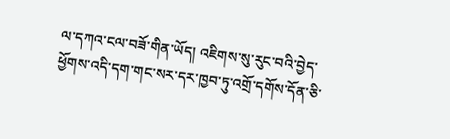ལ་དཀའ་ངལ་བཟོ་གིན་ཡོད། འཇིགས་སུ་རུང་བའི་བྱེད་ཕྱོགས་འདི་དག་གང་སར་དར་ཁྱབ་ཏུ་འགྲོ་དགོས་དོན་ཅི་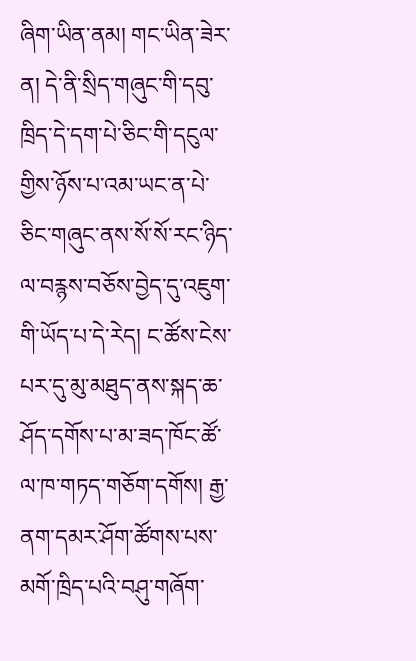ཞིག་ཡིན་ནམ། གང་ཡིན་ཟེར་ན། དེ་ནི་སྲིད་གཞུང་གི་དབུ་ཁྲིད་དེ་དག་པེ་ཅིང་གི་དངུལ་གྱིས་ཉོས་པ་འམ་ཡང་ན་པེ་ཅིང་གཞུང་ནས་སོ་སོ་རང་ཉིད་ལ་བརྙས་བཅོས་བྱེད་དུ་འཇུག་གི་ཡོད་པ་དེ་རེད། ང་ཚོས་ངེས་པར་དུ་མུ་མཐུད་ནས་སྐད་ཆ་ཤོད་དགོས་པ་མ་ཟད་ཁོང་ཚོ་ལ་ཁ་གཏད་གཅོག་དགོས། རྒྱ་ནག་དམར་ཤོག་ཚོགས་པས་མགོ་ཁྲིད་པའི་བཤུ་གཞོག་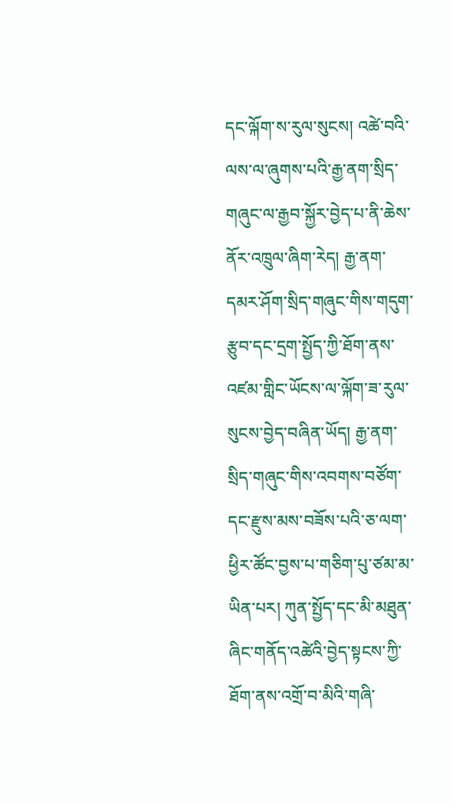དང་ལྐོག་ས་རུལ་སུངས། འཚེ་བའི་ལས་ལ་ཞུགས་པའི་རྒྱ་ནག་སྲིད་གཞུང་ལ་རྒྱབ་སྐྱོར་བྱེད་པ་ནི་ཆེས་ནོར་འཁྲུལ་ཞིག་རེད། རྒྱ་ནག་དམར་ཤོག་སྲིད་གཞུང་གིས་གདུག་རྩུབ་དང་དྲག་སྤྱོད་ཀྱི་ཐོག་ནས་འཛམ་གླིང་ཡོངས་ལ་ལྐོག་ཟ་རུལ་སུངས་བྱེད་བཞིན་ཡོད། རྒྱ་ནག་སྲིད་གཞུང་གིས་འབགས་བཙོག་དང་རྫུས་མས་བཟོས་པའི་ཅ་ལག་ཕྱིར་ཚོང་བྱས་པ་གཅིག་པུ་ཙམ་མ་ཡིན་པར། ཀུན་སྤྱོད་དང་མི་མཐུན་ཞིང་གནོད་འཚེའི་བྱེད་སྟངས་ཀྱི་ཐོག་ནས་འགྲོ་བ་མིའི་གཞི་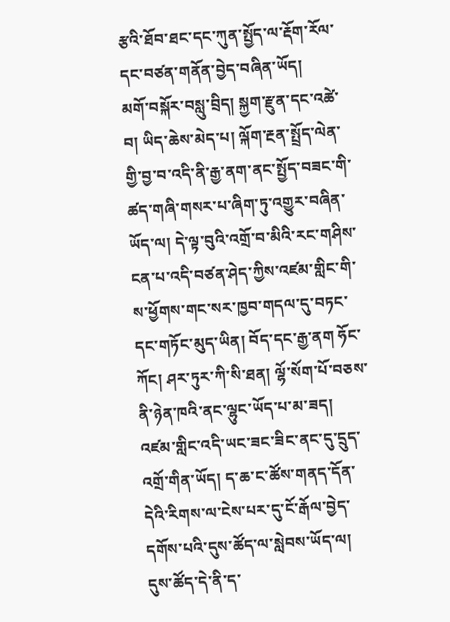རྩའི་ཐོབ་ཐང་དང་ཀུན་སྤྱོད་ལ་རྡོག་རོལ་དང་བཙན་གནོན་བྱེད་བཞིན་ཡོད།
མགོ་བསྐོར་བསླུ་བྲིད། སྐྱག་རྫུན་དང་འཚེ་བ། ཡིད་ཆེས་མེད་པ། ལྐོག་རྔན་སྤྲོད་ལེན་གྱི་བྱ་བ་འདི་ནི་རྒྱ་ནག་ནང་སྤྱོད་བཟང་གི་ཚད་གཞི་གསར་པ་ཞིག་ཏུ་འགྱུར་བཞིན་ཡོད་ལ། དེ་ལྟ་བུའི་འགྲོ་བ་མིའི་རང་གཤིས་ངན་པ་འདི་བཙན་ཤེད་ཀྱིས་འཛམ་གླིང་གི་ས་ཕྱོགས་གང་སར་ཁྱབ་གདལ་དུ་བཏང་དང་གཏོང་མུད་ཡིན། བོད་དང་རྒྱ་ནག ཧོང་ཀོང། ཤར་ཏུར་ཀི་སི་ཐན། ལྷོ་སོག་པོ་བཅས་ནི་ཉེན་ཁའི་ནང་ལྷུང་ཡོད་པ་མ་ཟད། འཛམ་གླིང་འདི་ཡང་ཟང་ཟིང་ནང་དུ་དྲུད་འགྲོ་གིན་ཡོད། ད་ཆ་ང་ཚོས་གནད་དོན་དེའི་རིགས་ལ་ངེས་པར་དུ་ངོ་རྒོལ་བྱེད་དགོས་པའི་དུས་ཚོད་ལ་སླེབས་ཡོད་ལ། དུས་ཚོད་དེ་ནི་ད་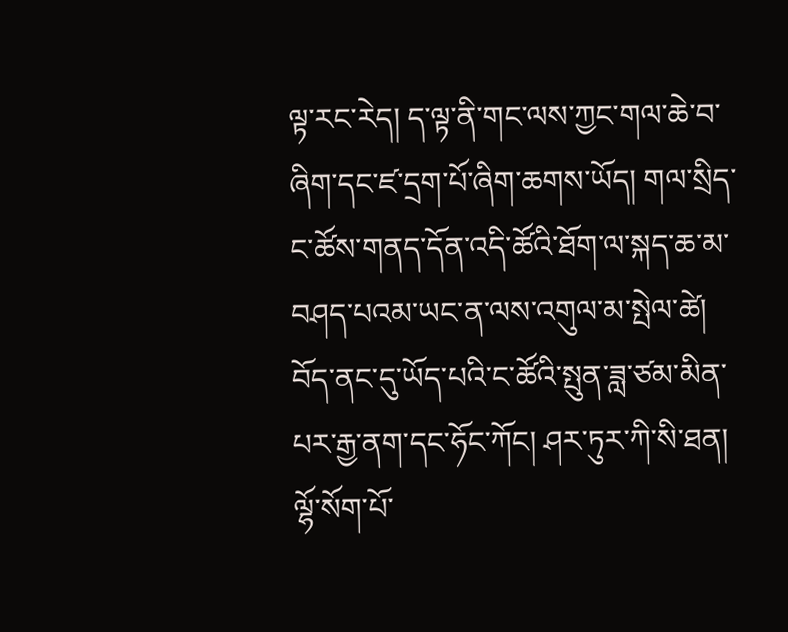ལྟ་རང་རེད། ད་ལྟ་ནི་གང་ལས་ཀྱང་གལ་ཆེ་བ་ཞིག་དང་ཛ་དྲག་པོ་ཞིག་ཆགས་ཡོད། གལ་སྲིད་ང་ཚོས་གནད་དོན་འདི་ཚོའི་ཐོག་ལ་སྐད་ཆ་མ་བཤད་པའམ་ཡང་ན་ལས་འགུལ་མ་སྤེལ་ཚེ། བོད་ནང་དུ་ཡོད་པའི་ང་ཚོའི་སྤུན་ཟླ་ཙམ་མིན་པར་རྒྱ་ནག་དང་ཧོང་ཀོང། ཤར་ཏུར་ཀི་སི་ཐན། ལྷོ་སོག་པོ་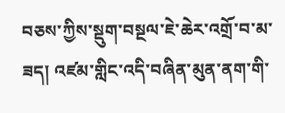བཅས་ཀྱིས་སྡུག་བསྔལ་ཇེ་ཆེར་འགྲོ་བ་མ་ཟད། འཛམ་གླིང་འདི་བཞིན་མུན་ནག་གི་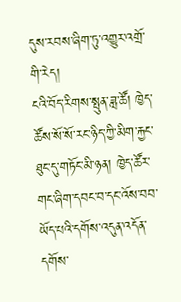དུས་རབས་ཞིག་ཏུ་འགྱུར་འགྲོ་གི་རེད།
ངའི་བོད་རིགས་སྤུན་ཟླ་ཚོ། ཁྱེད་ཚོས་སོ་སོ་རང་ཉིད་ཀྱི་མིག་རྐྱང་ཐུང་དུ་གཏོང་མི་ཉན། ཁྱེད་ཚོར་གང་ཞིག་དབང་བ་དང་འོས་བབ་ཡོད་པའི་དགོས་འདུན་འདོན་དགོས་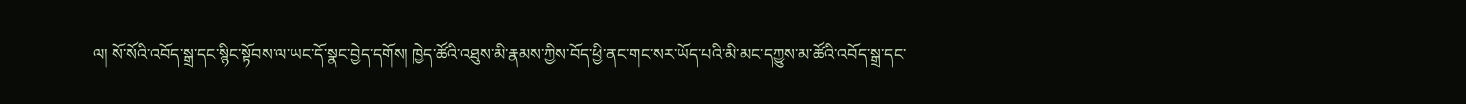ལ། སོ་སོའི་འབོད་སྒྲ་དང་སྙིང་སྟོབས་ལ་ཡང་དོ་སྣང་བྱེད་དགོས། ཁྱེད་ཚོའི་འཐུས་མི་རྣམས་ཀྱིས་བོད་ཕྱི་ནང་གང་སར་ཡོད་པའི་མི་མང་དཀྱུས་མ་ཚོའི་འབོད་སྒྲ་དང་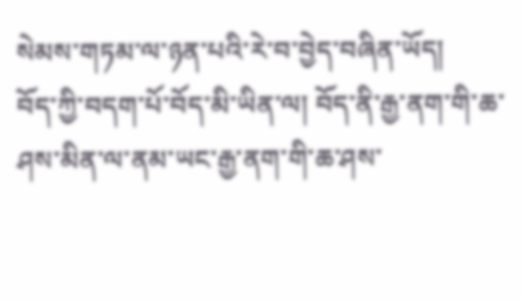སེམས་གཏམ་ལ་ཉན་པའི་རེ་བ་བྱེད་བཞིན་ཡོད།
བོད་ཀྱི་བདག་པོ་བོད་མི་ཡིན་ལ། བོད་ནི་རྒྱ་ནག་གི་ཆ་ཤས་མིན་ལ་ནམ་ཡང་རྒྱ་ནག་གི་ཆ་ཤས་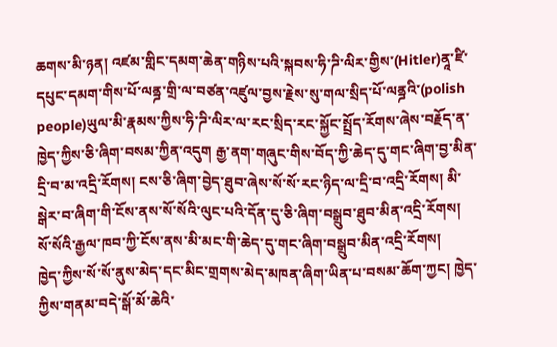ཆགས་མི་ཉན། འཛམ་གླིང་དམག་ཆེན་གཉིས་པའི་སྐབས་ཧི་ཌི་ལིར་གྱིས་(Hitler)ནཱ་ཛི་དཔུང་དམག་གིས་པོ་ལནྜ་གྲི་ལ་བཙན་འཛུལ་བྱས་རྗེས་སུ་གལ་སྲིད་པོ་ལནྜའི་(polish people)ཡུལ་མི་རྣམས་ཀྱིས་ཧི་ཌི་ལིར་ལ་རང་སྲིད་རང་སྐྱོང་སྤྲོད་རོགས་ཞེས་བརྗོད་ན་ཁྱེད་ཀྱིས་ཅི་ཞིག་བསམ་ཀྱིན་འདུག རྒྱ་ནག་གཞུང་གིས་བོད་ཀྱི་ཆེད་དུ་གང་ཞིག་བྱ་མིན་དྲི་བ་མ་འདྲི་རོགས། ངས་ཅི་ཞིག་བྱེད་ཐུབ་ཞེས་སོ་སོ་རང་ཉིད་ལ་དྲི་བ་འདྲི་རོགས། མི་སྒེར་བ་ཞིག་གི་ངོས་ནས་སོ་སོའི་ལུང་པའི་དོན་དུ་ཅི་ཞིག་བསྒྲུབ་ཐུབ་མིན་འདྲི་རོགས། སོ་སོའི་རྒྱལ་ཁབ་ཀྱི་ངོས་ནས་མི་མང་གི་ཆེད་དུ་གང་ཞིག་བསྒྲུབ་མིན་འདྲི་རོགས།
ཁྱེད་ཀྱིས་སོ་སོ་ནུས་མེད་དང་མིང་གྲགས་མེད་མཁན་ཞིག་ཡིན་པ་བསམ་ཆོག་ཀྱང། ཁྱེད་ཀྱིས་གནམ་བདེ་སྒོ་མོ་ཆེའི་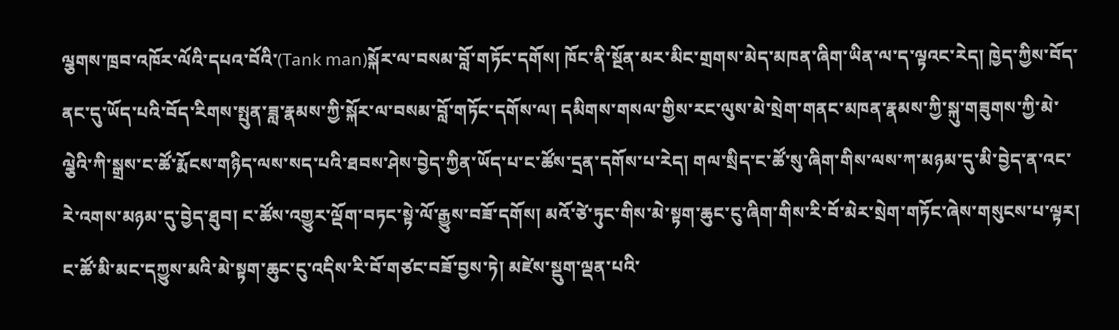ལྕགས་ཁྲབ་འཁོར་ལོའི་དཔའ་བོའི་(Tank man)སྐོར་ལ་བསམ་བློ་གཏོང་དགོས། ཁོང་ནི་སྔོན་མར་མིང་གྲགས་མེད་མཁན་ཞིག་ཡིན་ལ་ད་ལྟའང་རེད། ཁྱེད་ཀྱིས་བོད་ནང་དུ་ཡོད་པའི་བོད་རིགས་སྤུན་ཟླ་རྣམས་ཀྱི་སྐོར་ལ་བསམ་བློ་གཏོང་དགོས་ལ། དམིགས་གསལ་གྱིས་རང་ལུས་མེ་སྲེག་གནང་མཁན་རྣམས་ཀྱི་སྐུ་གཟུགས་ཀྱི་མེ་ལྕེའི་ཀི་སྒྲས་ང་ཚོ་རྨོངས་གཉིད་ལས་སད་པའི་ཐབས་ཤེས་བྱེད་ཀྱིན་ཡོད་པ་ང་ཚོས་དྲན་དགོས་པ་རེད། གལ་སྲིད་ང་ཚོ་སུ་ཞིག་གིས་ལས་ཀ་མཉམ་དུ་མི་བྱེད་ན་འང་རེ་འགས་མཉམ་དུ་བྱེད་ཐུབ། ང་ཚོས་འགྱུར་ལྡོག་བཏང་སྟེ་ལོ་རྒྱུས་བཟོ་དགོས། མའོ་ཙེ་ཏུང་གིས་མེ་སྟག་ཆུང་ངུ་ཞིག་གིས་རི་བོ་མེར་སྲེག་གཏོང་ཞེས་གསུངས་པ་ལྟར། ང་ཚོ་མི་མང་དཀྱུས་མའི་མེ་སྟག་ཆུང་ངུ་འདིས་རི་བོ་གཙང་བཟོ་བྱས་ཏེ། མཛེས་སྡུག་ལྡན་པའི་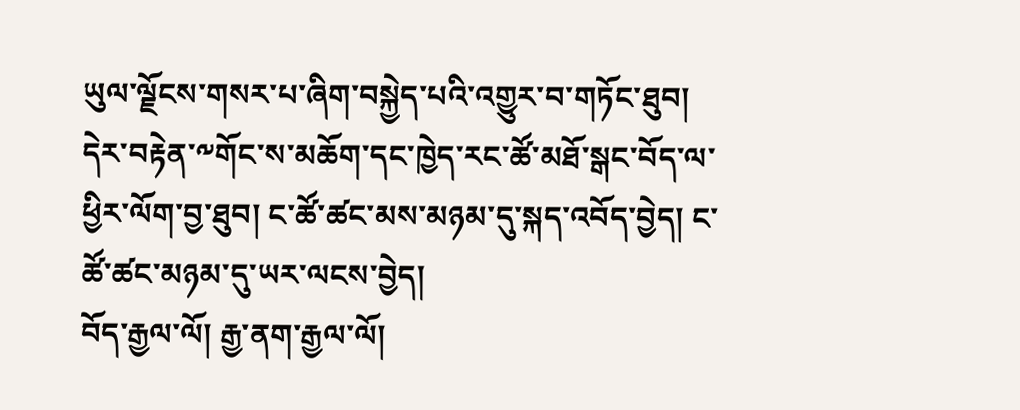ཡུལ་ལྗོངས་གསར་པ་ཞིག་བསྐྱེད་པའི་འགྱུར་བ་གཏོང་ཐུབ། དེར་བརྟེན་༸གོང་ས་མཆོག་དང་ཁྱེད་རང་ཚོ་མཐོ་སྒང་བོད་ལ་ཕྱིར་ལོག་བྱ་ཐུབ། ང་ཚོ་ཚང་མས་མཉམ་དུ་སྐད་འབོད་བྱེད། ང་ཚོ་ཚང་མཉམ་དུ་ཡར་ལངས་བྱེད།
བོད་རྒྱལ་ལོ། རྒྱ་ནག་རྒྱལ་ལོ།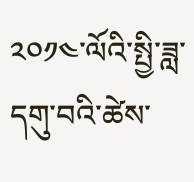༢༠༡༤་ལོའི་སྤྱི་ཟླ་དགུ་བའི་ཚེས་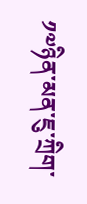༡༧ཉིན་མན་ཇུ་ཀྲིག་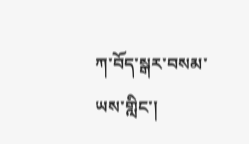ཀ་བོད་སྒར་བསམ་ཡས་གླིང་།